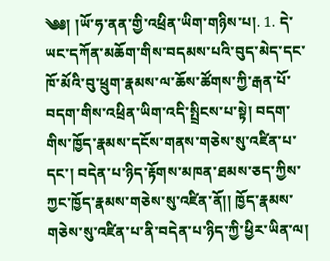༄༅། །ཡོ་ཧ་ནན་གྱི་འཕྲིན་ཡིག་གཉིས་པ།. 1. དེ་ཡང་དཀོན་མཆོག་གིས་བདམས་པའི་བུད་མེད་དང་ཁོ་མོའི་བུ་ཕྲུག་རྣམས་ལ་ཆོས་ཚོགས་ཀྱི་རྒན་པོ་བདག་གིས་འཕྲིན་ཡིག་འདི་སྤྲིངས་པ་སྟེ། བདག་གིས་ཁྱོད་རྣམས་དངོས་གནས་གཅེས་སུ་འཛིན་པ་དང་། བདེན་པ་ཉིད་རྟོགས་མཁན་ཐམས་ཅད་ཀྱིས་ཀྱང་ཁྱོད་རྣམས་གཅེས་སུ་འཛིན་ནོ།། ཁྱོད་རྣམས་གཅེས་སུ་འཛིན་པ་ནི་བདེན་པ་ཉིད་ཀྱི་ཕྱིར་ཡིན་ལ།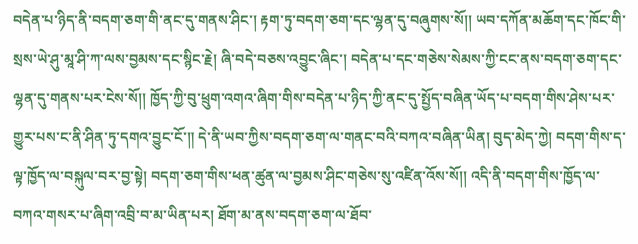བདེན་པ་ཉིད་ནི་བདག་ཅག་གི་ནང་དུ་གནས་ཤིང་། རྟག་ཏུ་བདག་ཅག་དང་ལྷན་དུ་བཞུགས་སོ།། ཡབ་དཀོན་མཆོག་དང་ཁོང་གི་སྲས་ཡེ་ཤུ་མཱ་ཤི་ཀ་ལས་བྱམས་དང་སྙིང་རྗེ། ཞི་བདེ་བཅས་འབྱུང་ཞིང་། བདེན་པ་དང་གཅེས་སེམས་ཀྱི་ངང་ནས་བདག་ཅག་དང་ལྷན་དུ་གནས་པར་ངེས་སོ།། ཁྱོད་ཀྱི་བུ་ཕྲུག་འགའ་ཞིག་གིས་བདེན་པ་ཉིད་ཀྱི་ནང་དུ་སྤྱོད་བཞིན་ཡོད་པ་བདག་གིས་ཤེས་པར་གྱུར་པས་ང་ནི་ཤིན་ཏུ་དགའ་བྱུང་ངོ་༎ དེ་ནི་ཡབ་ཀྱིས་བདག་ཅག་ལ་གནང་བའི་བཀའ་བཞིན་ཡིན། བུད་མེད་ཀྱེ། བདག་གིས་ད་ལྟ་ཁྱོད་ལ་བསྐུལ་བར་བྱ་སྟེ། བདག་ཅག་གིས་ཕན་ཚུན་ལ་བྱམས་ཤིང་གཅེས་སུ་འཛིན་འོས་སོ།། འདི་ནི་བདག་གིས་ཁྱོད་ལ་བཀའ་གསར་པ་ཞིག་འབྲི་བ་མ་ཡིན་པར། ཐོག་མ་ནས་བདག་ཅག་ལ་ཐོབ་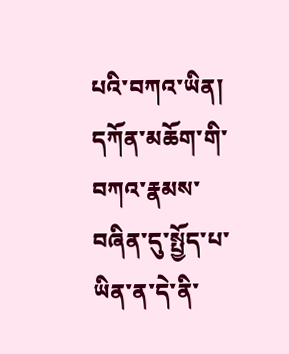པའི་བཀའ་ཡིན། དཀོན་མཆོག་གི་བཀའ་རྣམས་བཞིན་དུ་སྤྱོད་པ་ཡིན་ན་དེ་ནི་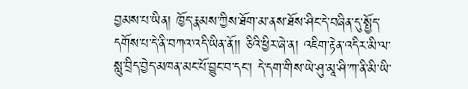བྱམས་པ་ཡིན། ཁྱོད་རྣམས་ཀྱིས་ཐོག་མ་ནས་ཐོས་ཤིང་དེ་བཞིན་དུ་སྤྱོད་དགོས་པ་དེ་ནི་བཀའ་འདི་ཡིན་ནོ།། ཅིའི་ཕྱིར་ཞེ་ན། འཇིག་རྟེན་འདིར་མི་ལ་སླུ་བྲིད་བྱེད་མཁན་མང་པོ་བྱུང་བ་དང་། དེ་དག་གིས་ཡེ་ཤུ་མཱ་ཤི་ཀ་ནི་མི་ཡི་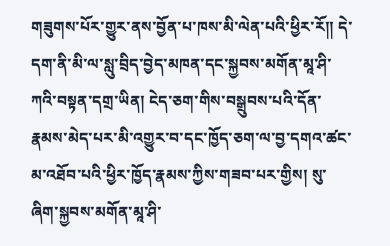གཟུགས་པོར་གྱུར་ནས་བྱོན་པ་ཁས་མི་ལེན་པའི་ཕྱིར་རོ།། དེ་དག་ནི་མི་ལ་སླུ་བྲིད་བྱེད་མཁན་དང་སྐྱབས་མགོན་མཱ་ཤི་ཀའི་བསྟན་དགྲ་ཡིན། ངེད་ཅག་གིས་བསྒྲུབས་པའི་དོན་རྣམས་མེད་པར་མི་འགྱུར་བ་དང་ཁྱོད་ཅག་ལ་བྱ་དགའ་ཚང་མ་འཐོབ་པའི་ཕྱིར་ཁྱོད་རྣམས་ཀྱིས་གཟབ་པར་གྱིས། སུ་ཞིག་སྐྱབས་མགོན་མཱ་ཤི་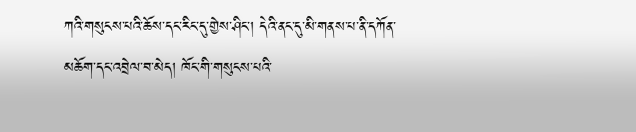ཀའི་གསུངས་པའི་ཆོས་དང་རིང་དུ་གྱེས་ཤིང་། དེའི་ནང་དུ་མི་གནས་པ་ནི་དཀོན་མཆོག་དང་འབྲེལ་བ་མེད། ཁོང་གི་གསུངས་པའི་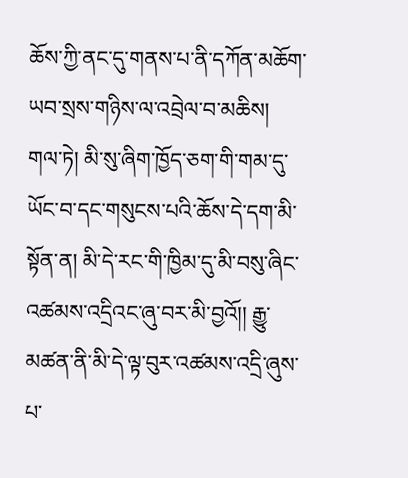ཆོས་ཀྱི་ནང་དུ་གནས་པ་ནི་དཀོན་མཆོག་ཡབ་སྲས་གཉིས་ལ་འབྲེལ་བ་མཆིས། གལ་ཏེ། མི་སུ་ཞིག་ཁྱོད་ཅག་གི་གམ་དུ་ཡོང་བ་དང་གསུངས་པའི་ཆོས་དེ་དག་མི་སྟོན་ན། མི་དེ་རང་གི་ཁྱིམ་དུ་མི་བསུ་ཞིང་འཚམས་འདྲིའང་ཞུ་བར་མི་བྱའོ།། རྒྱུ་མཚན་ནི་མི་དེ་ལྟ་བུར་འཚམས་འདྲི་ཞུས་པ་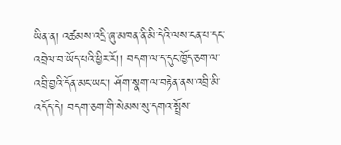ཡིན་ན། འཚམས་འདྲི་ཞུ་མཁན་ནི་མི་དེའི་ལས་ངན་པ་དང་འབྲེལ་བ་ཡོད་པའི་ཕྱིར་རོ།། བདག་ལ་ད་དུང་ཁྱོད་ཅག་ལ་འབྲི་བྱའི་དོན་མང་ཡང་། ཤོག་སྣག་ལ་བརྟེན་ནས་འབྲི་མི་འདོད་དེ། བདག་ཅག་གི་སེམས་སུ་དགའ་སྤྲོས་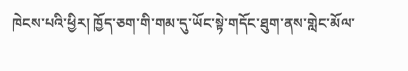ཁེངས་པའི་ཕྱིར། ཁྱོད་ཅག་གི་གམ་དུ་ཡོང་སྟེ་གདོང་ཐུག་ནས་གླེང་མོལ་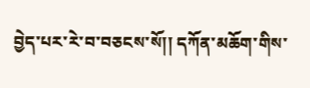བྱེད་པར་རེ་བ་བཅངས་སོ།། དཀོན་མཆོག་གིས་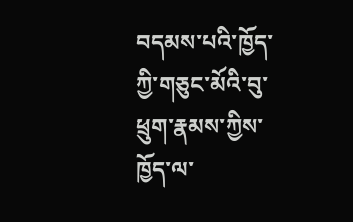བདམས་པའི་ཁྱོད་ཀྱི་གཅུང་མོའི་བུ་ཕྲུག་རྣམས་ཀྱིས་ཁྱོད་ལ་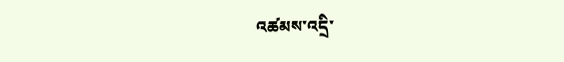འཚམས་འདྲི་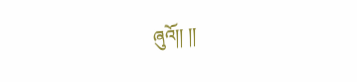ཞུའོ།། །།